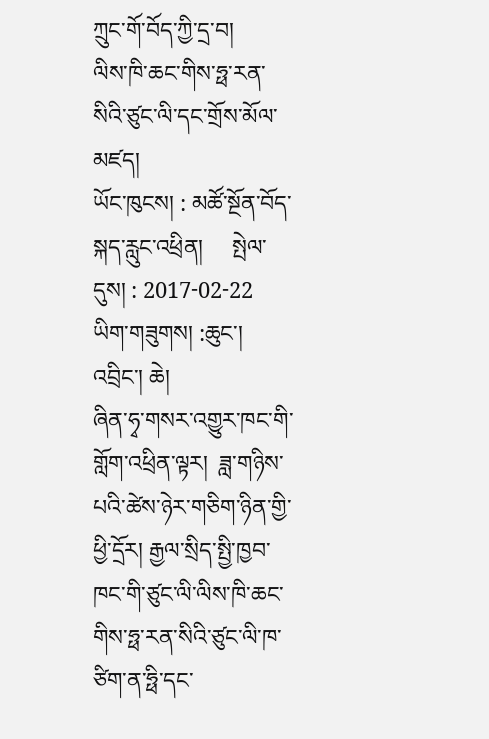ཀྲུང་གོ་བོད་ཀྱི་དྲ་བ།
ལིས་ཁི་ཆང་གིས་ཧྥ་རན་སིའི་ཙུང་ལི་དང་གྲོས་མོལ་མཛད།
ཡོང་ཁུངས། : མཚོ་སྔོན་བོད་སྐད་རླུང་འཕྲིན།     སྤེལ་དུས། : 2017-02-22
ཡིག་གཟུགས། :ཆུང་། འབྲིང་། ཆེ།
ཞིན་ཧྭ་གསར་འགྱུར་ཁང་གི་གློག་འཕྲིན་ལྟར།  ཟླ་གཉིས་པའི་ཚེས་ཉེར་གཅིག་ཉིན་གྱི་ཕྱི་དྲོར། རྒྱལ་སྲིད་སྤྱི་ཁྱབ་ཁང་གི་ཙུང་ལི་ལིས་ཁི་ཆང་གིས་ཧྥ་རན་སིའི་ཙུང་ལི་ཁ་ཙིག་ན་ཧྥི་དང་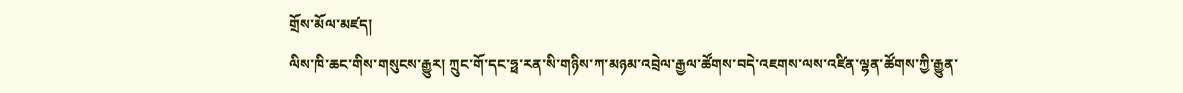གྲོས་མོལ་མཛད།
ལིས་ཁི་ཆང་གིས་གསུངས་རྒྱུར། ཀྲུང་གོ་དང་ཧྥ་རན་སི་གཉིས་ཀ་མཉམ་འབྲེལ་རྒྱལ་ཚོགས་བདེ་འཇགས་ལས་འཛིན་ལྷན་ཚོགས་ཀྱི་རྒྱུན་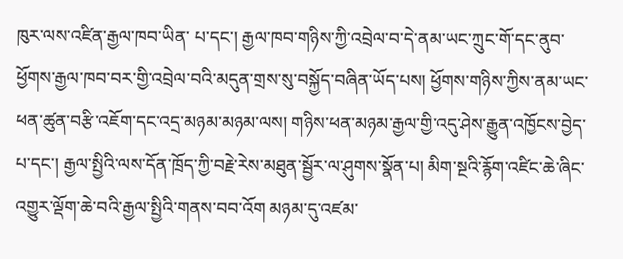ཁུར་ལས་འཛིན་རྒྱལ་ཁབ་ཡིན་ པ་དང་། རྒྱལ་ཁབ་གཉིས་ཀྱི་འབྲེལ་བ་དེ་ནམ་ཡང་ཀྲུང་གོ་དང་ནུབ་ཕྱོགས་རྒྱལ་ཁབ་བར་གྱི་འབྲེལ་བའི་མདུན་གྲས་སུ་བསྐྱོད་བཞིན་ཡོད་པས། ཕྱོགས་གཉིས་ཀྱིས་ནམ་ཡང་ཕན་ཚུན་བརྩི་འཇོག་དང་འདྲ་མཉམ་མཉམ་ལས། གཉིས་ཕན་མཉམ་རྒྱལ་གྱི་འདུ་ཤེས་རྒྱུན་འཁྱོངས་བྱེད་པ་དང་། རྒྱལ་སྤྱིའི་ལས་དོན་ཁྲོད་ཀྱི་བརྗེ་རེས་མཐུན་སྦྱོར་ལ་ཤུགས་སྣོན་པ། མིག་སྔའི་རྙོག་འཛིང་ཆེ་ཞིང་འགྱུར་ལྡོག་ཆེ་བའི་རྒྱལ་སྤྱིའི་གནས་བབ་འོག མཉམ་དུ་འཛམ་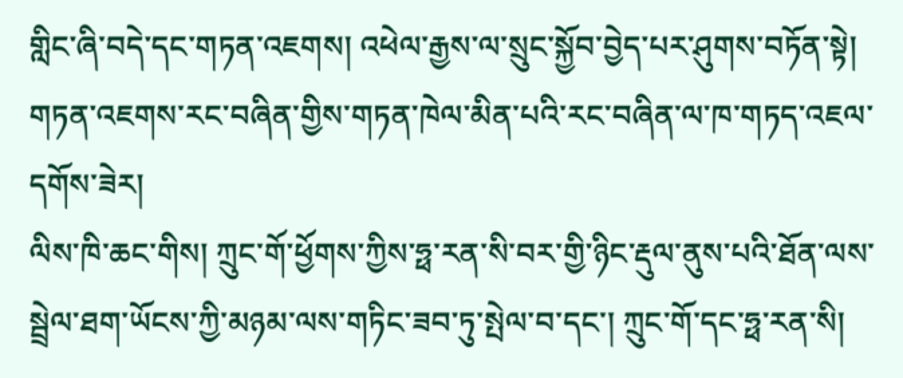གླིང་ཞི་བདེ་དང་གཏན་འཇགས། འཕེལ་རྒྱས་ལ་སྲུང་སྐྱོབ་བྱེད་པར་ཤུགས་བཏོན་སྟེ། གཏན་འཇགས་རང་བཞིན་གྱིས་གཏན་ཁེལ་མིན་པའི་རང་བཞིན་ལ་ཁ་གཏད་འཇལ་དགོས་ཟེར།
ལིས་ཁི་ཆང་གིས། ཀྲུང་གོ་ཕྱོགས་ཀྱིས་ཧྥ་རན་སི་བར་གྱི་ཉིང་རྡུལ་ནུས་པའི་ཐོན་ལས་སྦྲེལ་ཐག་ཡོངས་ཀྱི་མཉམ་ལས་གཏིང་ཟབ་ཏུ་སྤེལ་བ་དང་། ཀྲུང་གོ་དང་ཧྥ་རན་སི།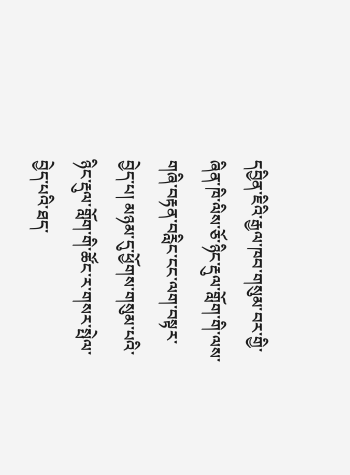དབྱིན་ཇིའི་རྒྱལ་ཁབ་གསུམ་བར་གྱི་ཞིན་ཁི་ལིས་ཅོ་ཉིང་རྡུལ་གློག་གི་ལས་གཞི་བརྟན་བརླིང་ངང་ལག་བསྟར་བྱེད་པ། མཉམ་དུ་ཕྱོགས་གསུམ་པའི་ཉིང་རྡུལ་གློག་གི་ཚོང་ར་གསར་སྤེལ་བྱེད་པའི་ཐད་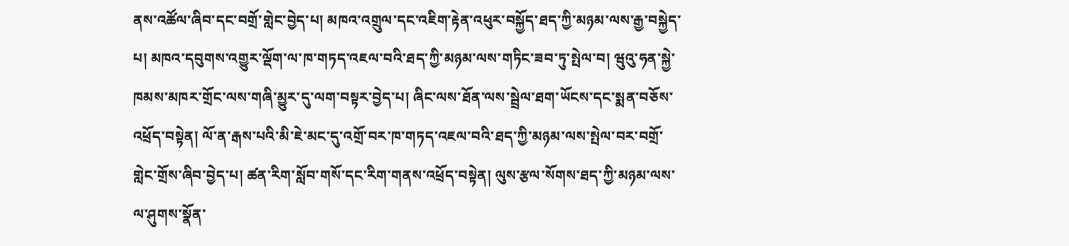ནས་འཚོལ་ཞིབ་དང་བགྲོ་གླེང་བྱེད་པ། མཁའ་འགྲུལ་དང་འཇིག་རྟེན་འཕུར་བསྐྱོད་ཐད་ཀྱི་མཉམ་ལས་རྒྱ་བསྐྱེད་པ། མཁའ་དབུགས་འགྱུར་ལྡོག་ལ་ཁ་གཏད་འཇལ་བའི་ཐད་ཀྱི་མཉམ་ལས་གཏིང་ཟབ་ཏུ་སྤེལ་བ། ཝུའུ་ཧན་སྐྱེ་ཁམས་མཁར་གྲོང་ལས་གཞི་མྱུར་དུ་ལག་བསྟར་བྱེད་པ། ཞིང་ལས་ཐོན་ལས་སྦྲེལ་ཐག་ཡོངས་དང་སྨན་བཅོས་འཕྲོད་བསྟེན། ལོ་ན་རྒས་པའི་མི་ཇེ་མང་དུ་འགྲོ་བར་ཁ་གཏད་འཇལ་བའི་ཐད་ཀྱི་མཉམ་ལས་སྤེལ་བར་བགྲོ་གླེང་གྲོས་ཞིབ་བྱེད་པ། ཚན་རིག་སློབ་གསོ་དང་རིག་གནས་འཕྲོད་བསྟེན། ལུས་རྩལ་སོགས་ཐད་ཀྱི་མཉམ་ལས་ལ་ཤུགས་སྣོན་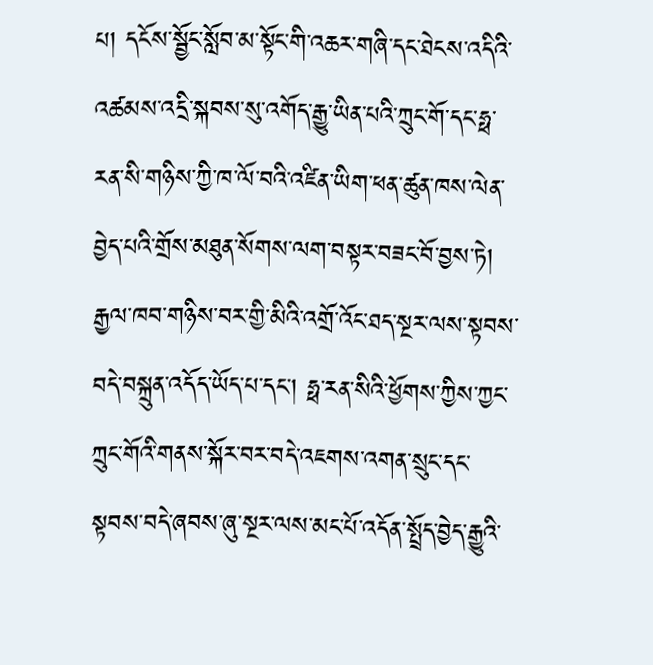པ། དངོས་སྦྱོང་སློབ་མ་སྟོང་གི་འཆར་གཞི་དང་ཐེངས་འདིའི་འཚམས་འདྲི་སྐབས་སུ་འགོད་རྒྱུ་ཡིན་པའི་ཀྲུང་གོ་དང་ཧྥ་རན་སི་གཉིས་ཀྱི་ཁ་ལོ་བའི་འཛིན་ཡིག་ཕན་ཚུན་ཁས་ལེན་བྱེད་པའི་གྲོས་མཐུན་སོགས་ལག་བསྟར་བཟང་བོ་བྱས་ཏེ། རྒྱལ་ཁབ་གཉིས་བར་གྱི་མིའི་འགྲོ་འོང་ཐད་སྔར་ལས་སྟབས་བདེ་བསྐྲུན་འདོད་ཡོད་པ་དང་། ཧྥ་རན་སིའི་ཕྱོགས་ཀྱིས་ཀྱང་ཀྲུང་གོའི་གནས་སྐོར་བར་བདེ་འཇགས་འགན་སྲུང་དང་སྟབས་བདེ་ཞབས་ཞུ་སྔར་ལས་མང་པོ་འདོན་སྤྲོད་བྱེད་རྒྱུའི་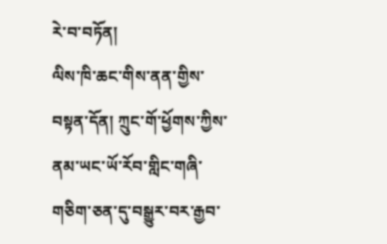རེ་བ་བཏོན།
ལིས་ཁི་ཆང་གིས་ནན་གྱིས་བསྟན་དོན། ཀྲུང་གོ་ཕྱོགས་ཀྱིས་ནམ་ཡང་ཡོ་རོབ་གླིང་གཞི་གཅིག་ཅན་དུ་བསྒྱུར་བར་རྒྱབ་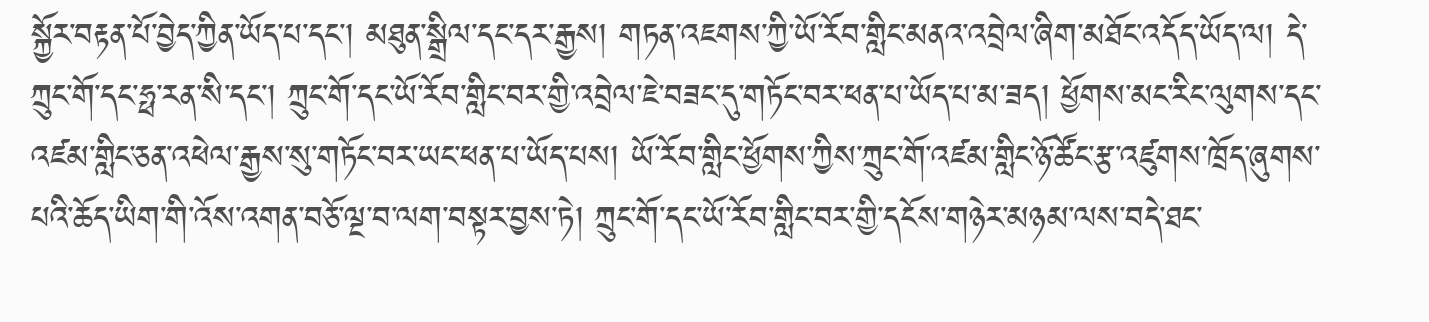སྐྱོར་བརྟན་པོ་བྱེད་ཀྱིན་ཡོད་པ་དང་། མཐུན་སྒྲིལ་དང་དར་རྒྱས། གཏན་འཇགས་ཀྱི་ཡོ་རོབ་གླིང་མནའ་འབྲེལ་ཞིག་མཐོང་འདོད་ཡོད་ལ། དེ་ཀྲུང་གོ་དང་ཧྥ་རན་སི་དང་། ཀྲུང་གོ་དང་ཡོ་རོབ་གླིང་བར་གྱི་འབྲེལ་ཇེ་བཟང་དུ་གཏོང་བར་ཕན་པ་ཡོད་པ་མ་ཟད། ཕྱོགས་མང་རིང་ལུགས་དང་འཛམ་གླིང་ཅན་འཕེལ་རྒྱས་སུ་གཏོང་བར་ཡང་ཕན་པ་ཡོད་པས། ཡོ་རོབ་གླིང་ཕྱོགས་ཀྱིས་ཀྲུང་གོ་འཛམ་གླིང་ཉོ་ཚོང་རྩ་འཛུགས་ཁྲོད་ཞུགས་པའི་ཆོད་ཡིག་གི་འོས་འགན་བཅོ་ལྔ་བ་ལག་བསྟར་བྱས་ཏེ། ཀྲུང་གོ་དང་ཡོ་རོབ་གླིང་བར་གྱི་དངོས་གཉེར་མཉམ་ལས་བདེ་ཐང་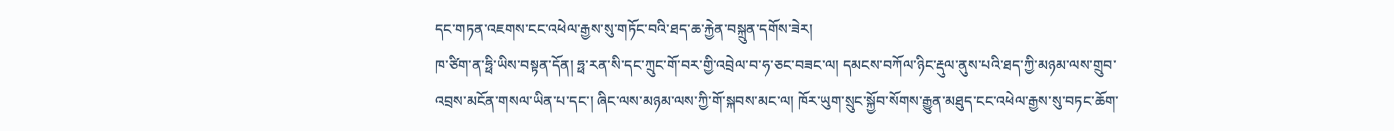དང་གཏན་འཇགས་ངང་འཕེལ་རྒྱས་སུ་གཏོང་བའི་ཐད་ཆ་རྐྱེན་བསྐྲུན་དགོས་ཟེར།
ཁ་ཙིག་ན་ཧྥི་ཡིས་བསྟན་དོན། ཧྥ་རན་སི་དང་ཀྲུང་གོ་བར་གྱི་འབྲེལ་བ་ཧ་ཅང་བཟང་ལ། དམངས་བཀོལ་ཉིང་རྡུལ་ནུས་པའི་ཐད་ཀྱི་མཉམ་ལས་གྲུབ་འབྲས་མངོན་གསལ་ཡིན་པ་དང་། ཞིང་ལས་མཉམ་ལས་ཀྱི་གོ་སྐབས་མང་ལ། ཁོར་ཡུག་སྲུང་སྐྱོབ་སོགས་རྒྱུན་མཐུད་ངང་འཕེལ་རྒྱས་སུ་བཏང་ཆོག་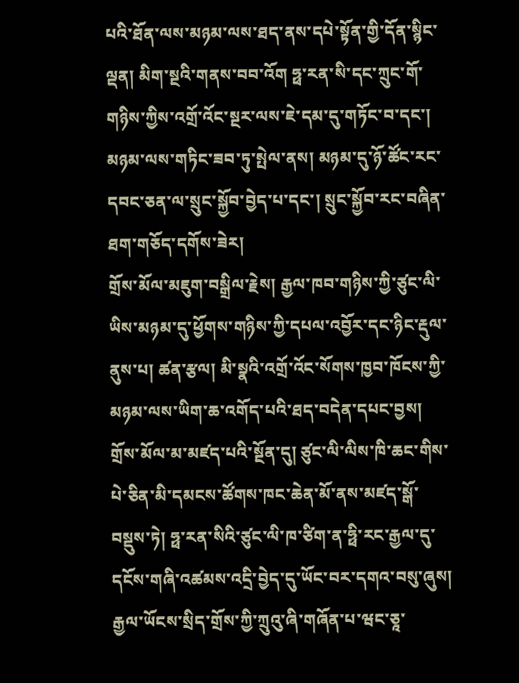པའི་ཐོན་ལས་མཉམ་ལས་ཐད་ནས་དཔེ་སྟོན་གྱི་དོན་སྙིང་ལྡན། མིག་སྔའི་གནས་བབ་འོག ཧྥ་རན་སི་དང་ཀྲུང་གོ་གཉིས་ཀྱིས་འགྲོ་འོང་སྔར་ལས་ཇེ་དམ་དུ་གཏོང་བ་དང་། མཉམ་ལས་གཏིང་ཟབ་ཏུ་སྤེལ་ནས། མཉམ་དུ་ཉོ་ཚོང་རང་དབང་ཅན་ལ་སྲུང་སྐྱོབ་བྱེད་པ་དང་། སྲུང་སྐྱོབ་རང་བཞིན་ཐག་གཅོད་དགོས་ཟེར།
གྲོས་མོལ་མཇུག་བསྒྲིལ་རྗེས། རྒྱལ་ཁབ་གཉིས་ཀྱི་ཙུང་ལི་ཡིས་མཉམ་དུ་ཕྱོགས་གཉིས་ཀྱི་དཔལ་འབྱོར་དང་ཉིང་རྡུལ་ནུས་པ། ཚན་རྩལ། མི་སྣའི་འགྲོ་འོང་སོགས་ཁྱབ་ཁོངས་ཀྱི་མཉམ་ལས་ཡིག་ཆ་འགོད་པའི་ཐད་བདེན་དཔང་བྱས།
གྲོས་མོལ་མ་མཛད་པའི་སྔོན་དུ། ཙུང་ལི་ལིས་ཁི་ཆང་གིས་པེ་ཅིན་མི་དམངས་ཚོགས་ཁང་ཆེན་མོ་ནས་མཛད་སྒོ་བསྡུས་ཏེ། ཧྥ་རན་སིའི་ཙུང་ལི་ཁ་ཙིག་ན་ཧྥི་རང་རྒྱལ་དུ་དངོས་གཞི་འཚམས་འདྲི་བྱེད་དུ་ཡོང་བར་དགའ་བསུ་ཞུས།
རྒྱལ་ཡོངས་སྲིད་གྲོས་ཀྱི་ཀྲུའུ་ཞི་གཞོན་པ་ཝང་ཅཱ་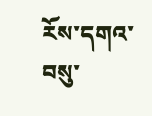རོས་དགའ་བསུ་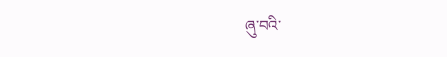ཞུ་བའི་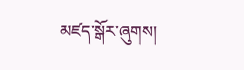མཛད་སྒོར་ཞུགས།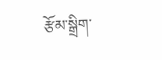རྩོམ་སྒྲིག་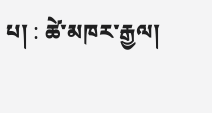པ། : ཚེ་མཁར་རྒྱལ།